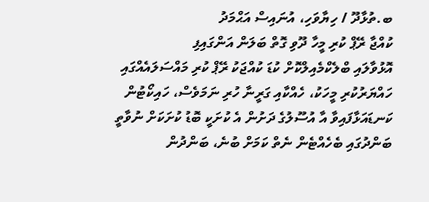ބ.ތުޅާދޫ / ހިޔާވަހި، އުނައިސް އަޙްމަދު
ކުއްޖާ ރޭޕް ކުރި މީހާ ދޫވި ގޮތް ބަލަން އަންގައިފި
އޮޅުވާލައި ބްލެކްމެއިލްކޮށް ކުޑަ ކުއްޖަކު ރޭޕް ކުރި މައްސަލައެއްގައި ހައްޔަރުކުރި މީހަކު، ހެއްކާއި ގަރީނާ ހުރި ނަމަވެސް، ހައިކޯޓުން ކަނޑައަޅާފައިވާ އާ އުސޫލުގެ ދަށުން އެ ކުށަކީ ބޮޑު ކުށަކަށް ނުވާތީ ބަންދުގައި ބެހެއްޓެން ނެތް ކަމަށް ބުނެ، ބަންދުން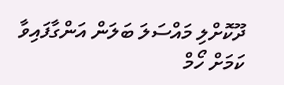ދޫކޮށްލި މައްސަލަ ބަލަން އަންގާފައިވާ ކަމަށް ހޯމް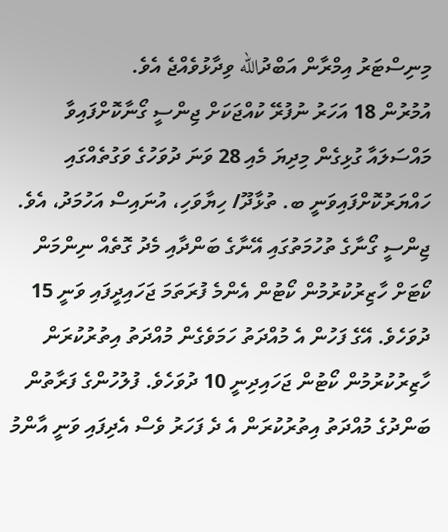މިނިސްޓަރު އިމްރާން އަބްދުالله ވިދާޅުވެއްޖެ އެވެ.
އުމުރުން 18 އަހަރު ނުފުރޭ ކުއްޖަކަށް ޖިންސީ ގޯނާކޮށްފައިވާ މައްސަލައާ ގުޅިގެން މިދިޔަ މެއި 28 ވަނަ ދުވަހުގެ ވަގުތެއްގައި ހައްޔަރުކޮށްފައިވަނީ ބ. ތުޅާދޫ/ ހިޔާވަހި، އުނައިސް އަހުމަދު، އެވެ.
ޖިންސީ ގޯނާގެ ތުހުމަތުގައި އޭނާގެ ބަންދާއި މެދު ގޮތެއް ނިންމަން ކޯޓަށް ހާޒިރުކުރުމުން ކޯޓުން އެންމެ ފުރަތަމަ ޖަހައިދީފައި ވަނީ 15 ދުވަހެވެ. އޭގެ ފަހުން އެ މުއްދަތު ހަމަވެގެން މުއްދަތު އިތުރުކުރަން ހާޒިރުކުރުމުން ކޯޓުން ޖަހައިދިނީ 10 ދުވަހެވެ. ފުލުހުންގެ ފަރާތުން ބަންދުގެ މުއްދަތު އިތުރުކުރަން އެ ދެ ފަހަރު ވެސް އެދިފައި ވަނީ އާންމު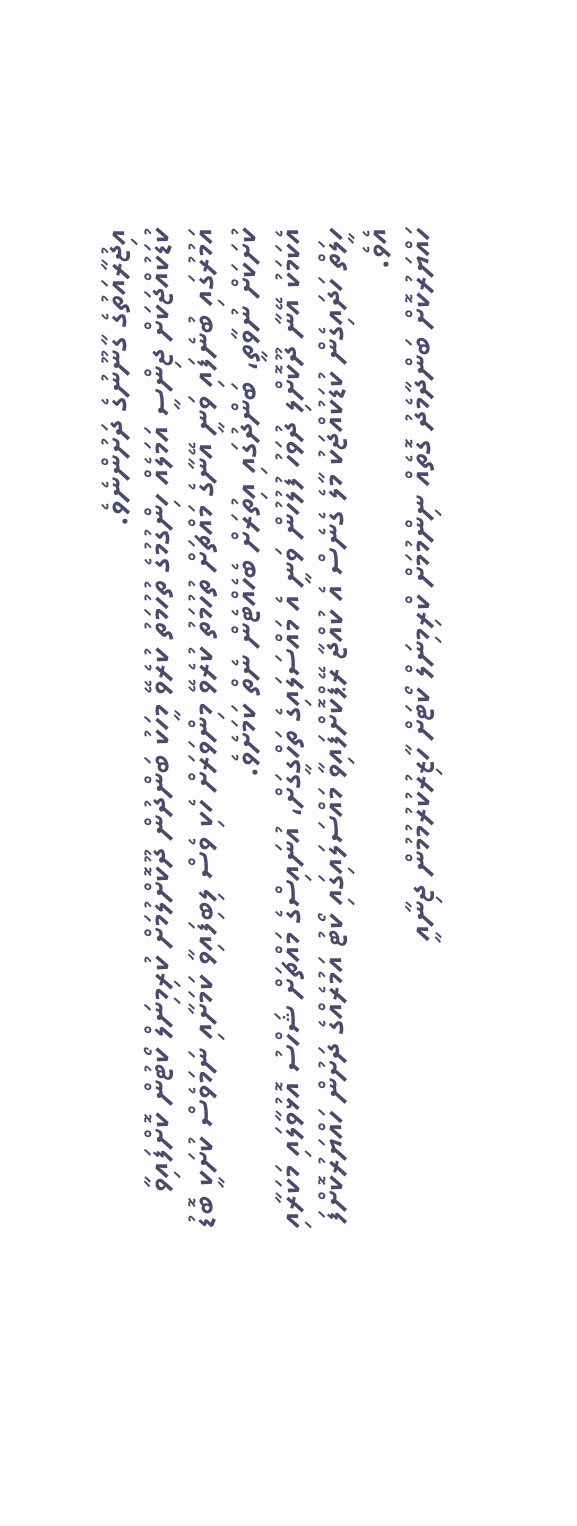އިޖުރާއަތުގެ ގާނޫނުގެ ދަށުންނެވެ.
ކުޑަކުއްޖަކަށް ޖިންސީ އަމަލެއް ހިންގުމުގެ ތުހުމަތު ކުރެވޭ މީހަކު ބަންދުން ދޫކޮށްލުމަށް ކުރިމިނަލް ކޯޓުން ކޮށްފައިވާ އަމުރުގައި ބުނެފައި ވަނީ އޭނާގެ މައްޗަށް ތުހުމަތު ކުރެވޭ މިންވަރަށް ހެކި ވެސް ލިބިފައިވާ ކަމަށާއި ނަމަވެސް ކުށަކީ ބޮޑު ކުށަކަށް ނުވާތީ، ބަންދުގައި އިތުރަށް ބެހެއްޓެން ނެތް ކަމަށެވެ.
އެކަމަކު އޭނާ ދޫކޮށްލި ދުވަހު ފުލުހުން ވަނީ އެ މައްސަލައިގެ ތަހްގީގަށް، އުނައިސްގެ މައްޗަށް ޝަހްސު އޮޅުވާލައި މަކަރާއި ހީލަތް ހަދައިގެން ކުޑަކުއްޖަކު މާލެ ގެނެސް އެ ކުއްޖާ ރޭޕްކޮށްފައިވާ މައްސަލައިގައި ކޯޓު އަމުރެއްގެ ދަށުން ހައްޔަރުކޮށްފަ އެވެ.
ހައްޔަރުކޮށް ބަންދާމެދު ގޮތެއް ނިންމުމަށް ކްރިމިނަލް ކޯޓަށް ހާޒިރުކުރުމުމުން ޖިނާއީ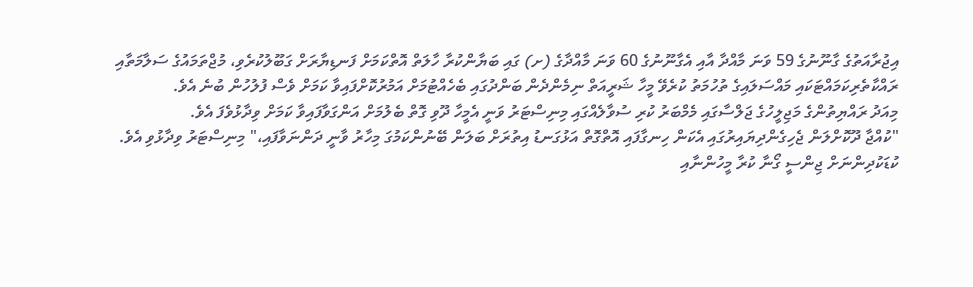އިޖުރާއަތުގެ ގާނޫނުގެ 59 ވަނަ މާއްދާ އާއި އެގާނޫނުގެ 60 ވަނަ މާއްދާގެ (ށ) ގައި ބަޔާންކުރާ ހާލަތް އޮތްކަމަށް ފަނޑިޔާރަށް ގަބޫލުކުރެވި، މުޖްތަމައުގެ ސަލާމަތާއި ރައްކާތެރިކަމައްޓަކައި މައްސަލައިގެ ތުހުމަތު ކުރެވޭ މީހާ ޝަރީއަތް ނިމެންދެން ބަންދުގައި ބެހެއްޓުމަށް އަމުރުކޮށްފައިވާ ކަމަށް ވެސް ފުލުހުން ބުނެ އެވެ.
މިއަދު ރައްޔިތުންގެ މަޖިލީހުގެ ޖަލްސާގައި މެމްބަރު ކުރި ސުވާލެއްގައި މިނިސްޓަރު ވަނީ އެމީހާ ދޫވި ގޮތް ބެލުމަށް އަންގަވާފައިވާ ކަމަށް ވިދާޅުވެފަ އެވެ.
"ކުއްޖާ ދޫކޮށްލަން ޖެހިގެންދިޔައިރުގައި އެކަން ހިނގާފައި އޮތްގޮތް އަޅުގަނޑު އިތުރަށް ބަލަން ބޭނުންކަމުގަ މިހާރު ވާނީ ދަންނަވާފައި،" މިނިސްޓަރު ވިދާޅުވި އެވެ.
ކުޑަކުދިންނަށް ޖިންސީ ގޯނާ ކުރާ މީހުންނާއި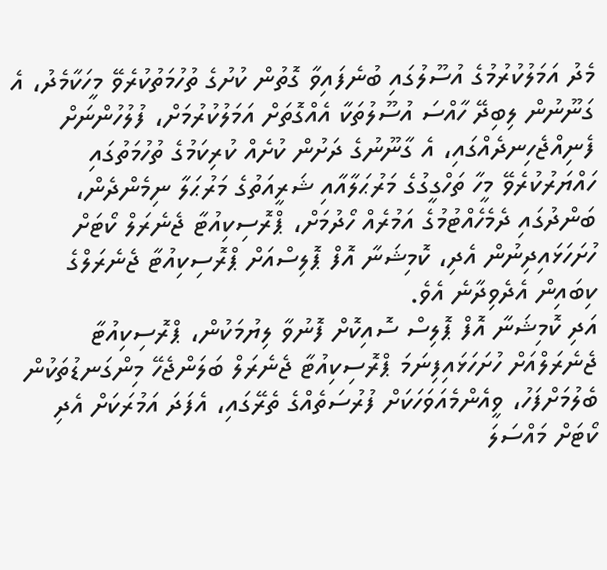މެދު އަމަލުކުރުމުގެ އުސޫލުގައި ބުނެފައިވާ ގޮތުން ކުށުގެ ތުހުމަތުކުރެވޭ މީހަކާމެދު، އެ ގަނޫނުން ލިބިދޭ ހާއްސަ އުސޫލުތަކާ އެއްގޮތަށް އަމަލުކުރުމަށް، ފުލުހުންނަށް ފެނިއްޖެހިނދެއްގައި، އެ ގާނޫނުގެ ދަށުން ކުށެއް ކުރިކަމުގެ ތުހުމަތުގައި ހައްޔަރުކުރެވޭ މީހާ ތަހްގީގުގެ މަރުޙަލާއާއި ޝަރީއަތުގެ މަރުޙަލާ ނިމެންދެން، ބަންދުގައި ދެމެހެއްޓުމުގެ އަމުރެއް ހޯދުމަށް، ޕްރޮސިކިއުޓާ ޖެނެރަލް ކޯޓަށް ހުށަހަޅައިދިނުން އެދި، ކޮމިޝަނާ އޮފް ޕޮލިސްއަށް ޕްރޮސިކިއުޓާ ޖެނެރަލްގެ ކިބައިން އެދެވިދާނެ އެވެ.
އަދި ކޮމިޝަނާ އޮފް ޕޮލިސް ސޮއިކޮށް ފޮނުވާ ލިޔުމަކުން، ޕްރޮސިކިއުޓާ ޖެނެރަލްއަށް ހުށަހަޅައިފިނަމަ ޕްރޮސިކިއުޓާ ޖެނެރަލް ބަލަންޖެހޭ މިންގަނޑުތަކުން ބެލުމަށްފަހު، ވީއެންމެއަވަހަކަށް ފުރުސަތެއްގެ ތެރޭގައި، އެފަދަ އަމުރަކަށް އެދި ކޯޓަށް މައްސަލަ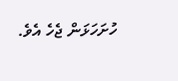ހުށަހަޅަން ޖެހެ އެވެ.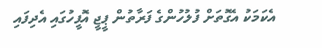އެކަމަކު އެގޮތަށް ފުލުހުންގެ ފަރާތުން ޕީޖީ އޮފީހުގައި އެދިފައި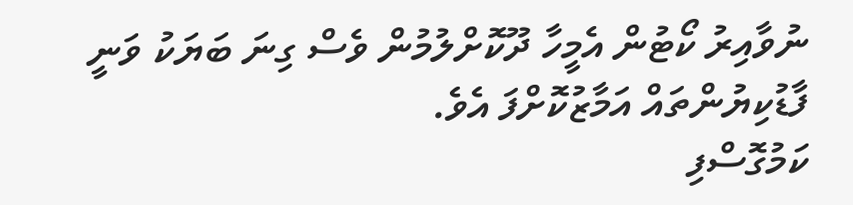ނުވާއިރު ކޯޓުން އެމީހާ ދޫކޮށްލުމުން ވެސް ގިނަ ބަޔަކު ވަނީ ފާޑުކިޔުންތައް އަމާޒުކޮށްފަ އެވެ.
ކަމުގޮސްފި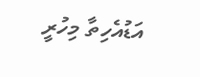އަޑުއެހިތާ މިހުރީ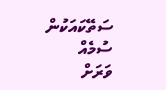ސަތޭކައަކުން ސުމެއް
ވަރަށް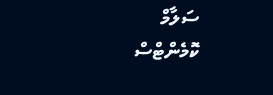ސަލާމް
ކޮމެންޓްސް